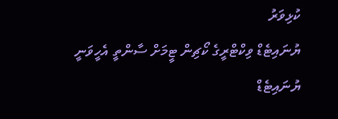ކުޅިވަރު
ޔުނައިޓެޑް ވިކްޓްރީގެ ކޯޗިން ޓީމަށް ސާންތީ އެހީވަނީ
ޔުނައިޓެޑް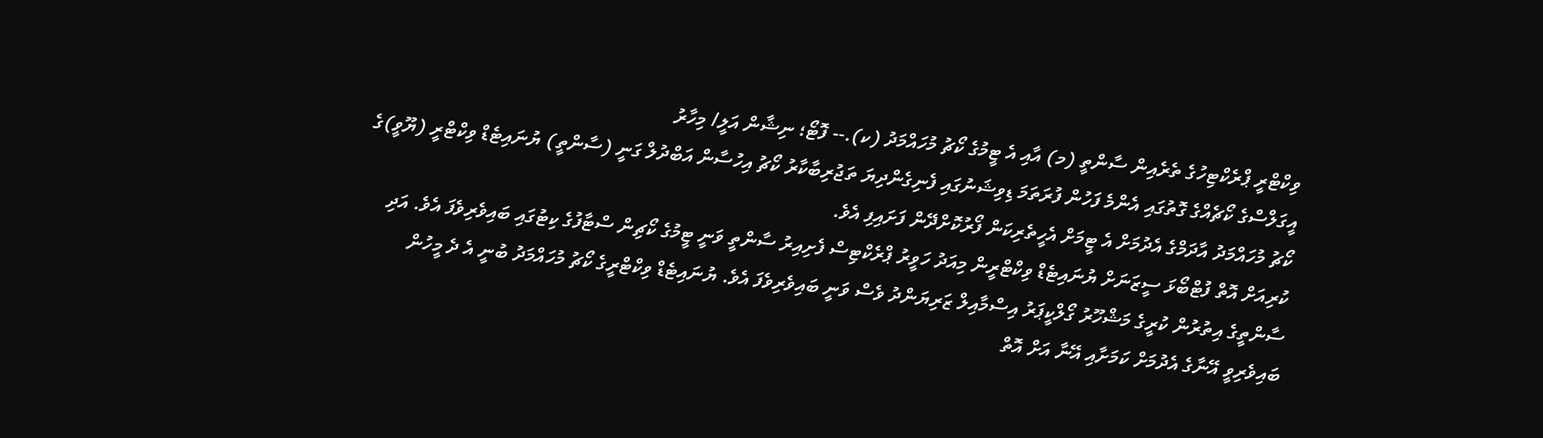ވިކްޓްރީ ޕްރެކްޓިހުގެ ތެރެއިން ސާންތީ (މ) އާއި އެ ޓީމުގެ ކޯޗު މުހައްމަދު (ކ).-- ފޮޓޯ؛ ނިޝާން އަލީ/ މިހާރު
އީގަލްސްގެ ކޯޗެއްގެ ގޮތުގައި އެންމެ ފަހުން ފުރަތަމަ ޑިވިޝަނުގައި ފެނިގެންދިޔަ ތަޖުރިބާކާރު ކޯޗު އިހުސާން އަބްދުލް ގަނީ (ސާންތީ) ޔުނައިޓެޑް ވިކްޓްރީ (ޔޫވީ)ގެ ކޯޗު މުހައްމަދު އާދަމްގެ އެދުމަށް އެ ޓީމަށް އެހީތެރިކަން ފޯރުކޮށްދޭން ފަށައިފި އެވެ.
ކުރިއަށް އޮތް ފުޓްބޯޅަ ސީޒަނަށް ޔުނައިޓެޑް ވިކްޓްރީން މިއަދު ހަވީރު ޕްރެކްޓިސް ފެށިއިރު ސާންތީ ވަނީ ޓީމުގެ ކޯޗިން ސްޓާފުގެ ކިޓުގައި ބައިވެރިވެފަ އެވެ. އަދި ސާންތީގެ އިތުރުން ކުރީގެ މަޝްހޫރު ގޯލްކީޕަރު އިސްމާއިލް ޒަރިޔަންދު ވެސް ވަނީ ބައިވެރިވެފަ އެވެ. ޔުނައިޓެޑް ވިކްޓްރީގެ ކޯޗު މުހައްމަދު ބުނީ އެ ދެ މީހުން ބައިވެރިވީ އޭނާގެ އެދުމަށް ކަމަށާއި އޭނާ އަށް އޮތް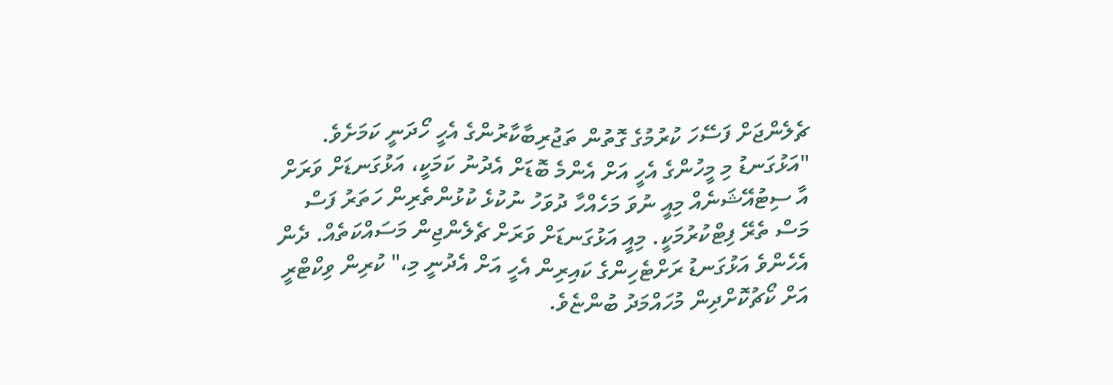ޗެލެންޖަށް ފަސޭހަ ކުރުމުގެ ގޮތުން ތަޖުރިބާކާރުންގެ އެހީ ހޯދަނީ ކަމަށެވެ.
"އަޅުގަނޑު މި މީހުންގެ އެހީ އަށް އެންމެ ބޮޑަށް އެދުނު ކަމަކީ، އަޅުގަނޑަށް ވަރަށް އާ ސިޓުއޭޝަނެއް މިއީ ނުވަ މަހެއްހާ ދުވަހު ނުކުޅެ ކުޅުންތެރިން ހަތަރު ފަސް މަސް ތެރޭ ފިޓްކުރުމަކީ. މިއީ އަޅުގަނޑަށް ވަރަށް ޗެލެންޖިން މަސައްކަތެއް. ދެން އެހެންވެ އަޅުގަނޑު ރަށްޓެހިންގެ ކައިރިން އެހީ އަށް އެދުނީ މި،" ކުރިން ވިކްޓްރީ އަށް ކޯޗުކޮށްދިން މުހައްމަދު ބުންޏެވެ.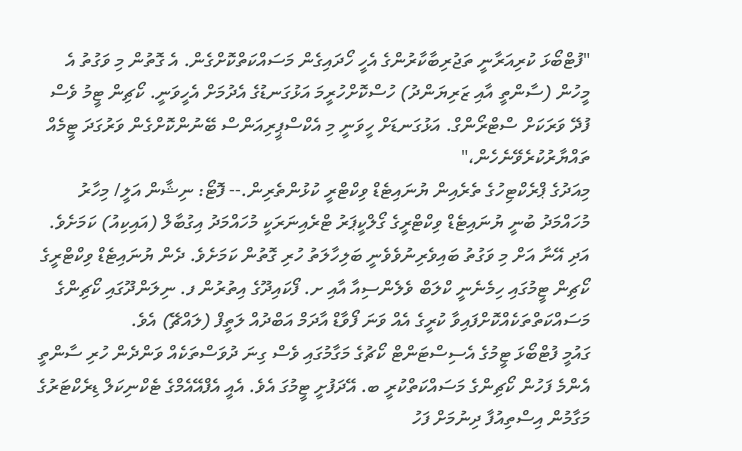"ފުޓްބޯޅަ ކުރިއަރާނީ ތަޖުރިބާކާރުންގެ އެހީ ހޯދައިގެން މަސައްކަތްކޮށްގެން. އެ ގޮތުން މި ވަގުތު އެ މީހުން (ސާންތީ އާއި ޒަރިޔަންދު) ހުސްކޮށްހުރީމަ އަޅުގަނޑުގެ އެދުމަށް އެހީވަނީ. ކޯޗިން ޓީމު ވެސް ފުދޭ ވަރަކަށް ސްޓްރޯންގް. އަޅުގަނޑަށް ހީވަނީ މި އެކްސްޕީރިއަންސް ބޭނުންކޮށްގެން ވަރުގަދަ ޓީމެއް ތައްޔާރުކުރެވޭނެހެން،"
މިއަދުގެ ޕްރެކްޓިހުގެ ތެރެއިން ޔުނައިޓެޑް ވިކްޓްރީ ކުޅުންތެރިން.-- ފޮޓޯ: ނިޝާން އަލީ/ މިހާރު
މުހައްމަދު ބުނީ ޔުނައިޓެޑް ވިކްޓްރީގެ ގޯލްކީޕަރު ޓްރެއިނަރަކީ މުހައްމަދު އިގުބާލް (އައިކިއު) ކަމަށެވެ. އަދި އޭނާ އަށް މި ވަގުތު ބައިވެރިނުވެވެނީ ބަލިހާލަތު ހުރި ގޮތުން ކަމަށެވެ. ދެން ޔުނައިޓެޑް ވިކްޓްރީގެ ކޯޗިން ޓީމުގައި ހިމެނެނީ ކްލަބް ވެލެންސިއާ އާއި ށ. ފޯކައިދޫގެ އިތުރުން ފ. ނިލަންދޫގައި ކޯޗިންގެ މަސައްކަތްތަކެއްކޮށްފައިވާ ކުރީގެ އެއް ވަނަ ފޯވާޑް އާދަމް އަބްދުއް ލަތީފް (ލައްޗޭ) އެވެ.
ގައުމީ ފުޓްބޯޅަ ޓީމުގެ އެސިސްޓަންޓް ކޯޗުގެ މަގާމުގައި ވެސް ގިނަ ދުވަސްތަކެއް ވަންދެން ހުރި ސާންތީ އެންމެ ފަހުން ކޯޗިންގެ މަސައްކަތްކުރީ ބ. އޭދަފުށީ ޓީމުގަ އެވެ. އެއީ އެފްއޭއެމްގެ ޓެކްނިކަލް ޑިރެކްޓަރުގެ މަގާމުން އިސްތިއުފާ ދިނުމަށް ފަހު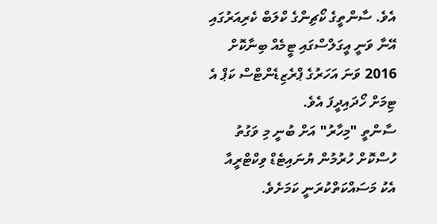އެވެ. ސާންތީގެ ކޯޗިންގެ ކްލަބް ކެރިއަރުގައި އޭނާ ވަނީ އީގަލްސްގައި ޓީމެއް ބިނާކޮށް 2016 ވަނަ އަހަރުގެ ޕްރެޒިޑެންޓްސް ކަޕް އެ ޓިމަށް ހޯދައިދީފަ އެވެ.
ސާންތީ "މިހާރު" އަށް ބުނީ މި ވަގުތު ހުސްކޮށް ހުރުމުން ޔުނައިޓެޑް ވިކްޓްރީއާ އެކު މަސައްކަތްކުރަނީ ކަމަށެވެ.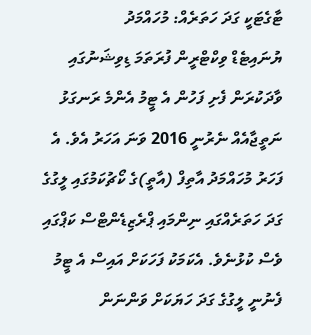ޓާގެޓަކީ ގަދަ ހަތަރެއް: މުހައްމަދު
ޔުނައިޓެޑް ވިކްޓްރީން ފުރަތަމަ ޑިވިޝަނުގައި ވާދަކުރަން ފެށި ފަހުން އެ ޓީމު އެންމެ ރަނގަޅު ނަތީޖާއެއް ނެރުނީ 2016 ވަނަ އަހަރު އެވެ. އެ ފަހަރު މުހައްމަދު އާތިފް (އާތީ)ގެ ކޯޗުކަމުގައި ލީގުގެ ގަދަ ހަތަރެއްގައި ނިންމައި ޕްރެޒިޑެންޓްސް ކަޕްގައި ވެސް ކުޅުނެވެ. އެކަމަކު ފަހަކަށް އައިސް އެ ޓީމު ފެނުނީ ލީގުގެ ގަދަ ހަޔަކަށް ވަންނަން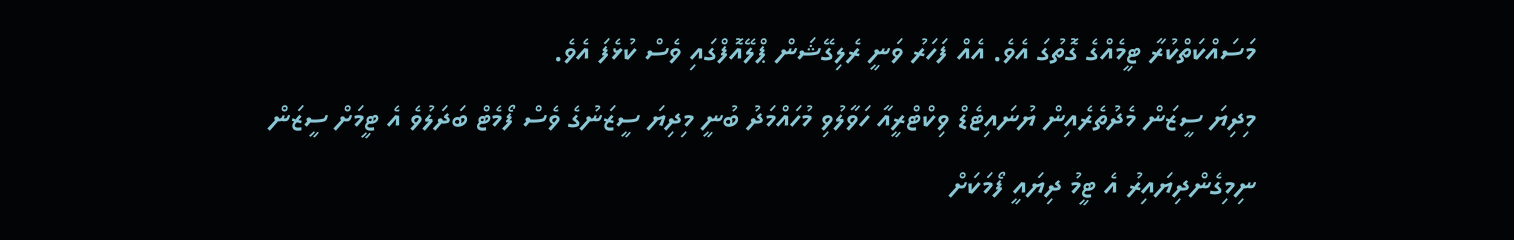މަސައްކަތްކުރާ ޓީމެއްގެ ގޮތުގަ އެވެ. އެއް ފަހަރު ވަނީ ރެލިގޭޝަން ޕްލޭއޮފްގައި ވެސް ކުޅެފަ އެވެ.
މިދިޔަ ސީޒަން މެދުތެރެއިން ޔުނައިޓެޑް ވިކްޓްރީއާ ހަވާލުވި މުހައްމަދު ބުނީ މިދިޔަ ސީޒަނުގެ ވެސް ފޯމެޓް ބަދަލުވެ އެ ޓީމަށް ސީޒަން ނިމިގެންދިޔައިރު އެ ޓީމު ދިޔައީ ފޯމަކަށް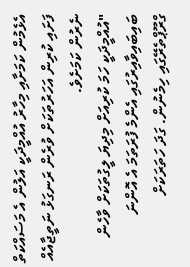އެޅެމުން ކަމަށާއި މިހާރު އުއްމީދަކީ އަލުން އެ މަސައްކަތް ފަށައި ކުރިން އަހަރުތަކަށް ވުރެން ރަނގަޅު ނަތީޖާއެއް ނެރުން ކަމަށެވެ.
"އުއްމީދަކީ ހަމަ ކުރިއަށް މިދިޔަ ލީގުތަކަށް ވާހެން ބައިބައިވާއިރުގައި އެންމެ ފުރަތަމަ އެ އޮންނަ ގްރޫޕްތެރޭގައި ހިމެނުން. ގަދަ ހަތަރަކަށް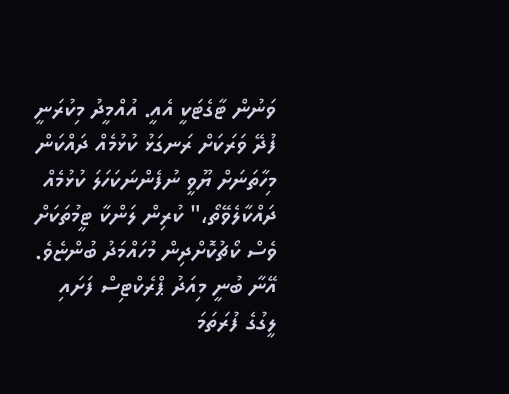ވަނުން ޓާގެޓަކީ އެއީ. އުއްމީދު މިކުރަނީ ފުދޭ ވަރަކަށް ރަނގަޅު ކުޅުމެއް ދައްކަން މިހާތަނަށް ޔޫވީ ނުފެންނަކަހަލަ ކުޅުމެއް ދައްކާލެވޭތޯ،" ކުރިން ލަންކާ ޓީމުތަކަށް ވެސް ކޯޗުކޮށްދިން މުހައްމަދު ބުންޏެވެ.
އޭނާ ބުނީ މިއަދު ޕްރެކްޓިސް ފަށައި ލީގުގެ ފުރަތަމަ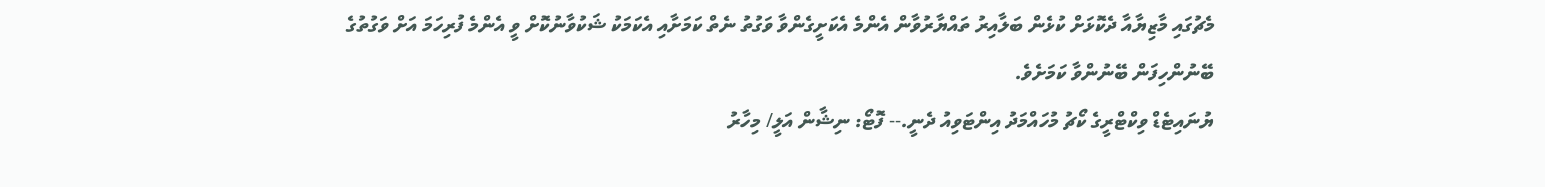މެޗުގައި މާޒިޔާއާ ދެކޮޅަށް ކުޅެން ބަލާއިރު ތައްޔާރުވާން އެންމެ އެކަށީގެންވާ ވަގުތު ނެތް ކަމަށާއި އެކަމަކު ޝަކުވާނުކޮށް ވީ އެންމެ ފުރިހަމަ އަށް ވަގުތުގެ ބޭނުންހިފަން ބޭނުންވާ ކަމަށެވެ.
ޔުނައިޓެޑް ވިކްޓްރީގެ ކޯޗު މުހައްމަދު އިންޓަވިއު ދެނީ.-- ފޮޓޯ: ނިޝާން އަލީ/ މިހާރު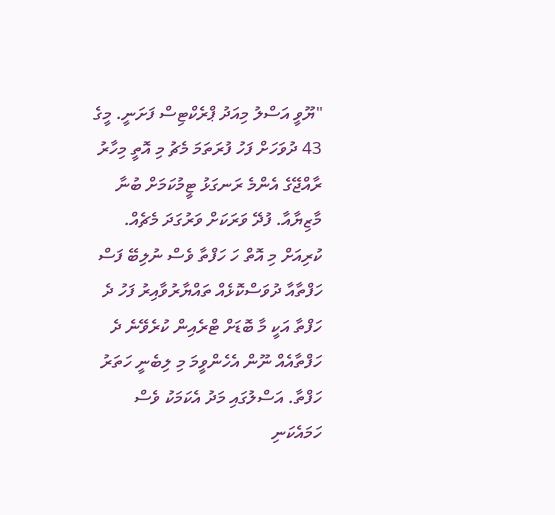"ޔޫވީ އަސްލު މިއަދު ޕްރެކްޓިސް ފަށަނީ. މީގެ 43 ދުވަހަށް ފަހު ފުރަތަމަ މެޗު މި އޮތީ މިހާރު ރާއްޖޭގެ އެންމެ ރަނގަޅު ޓީމުކަމަށް ބުނާ މާޒިޔާއާ. ފުދޭ ވަރަކަށް ވަރުގަދަ މެޗެއް. ކުރިއަށް މި އޮތް ހަ ހަފްތާ ވެސް ނުލިބޭ ފަސް ހަފްތާއާ ދުވަސްކޮޅެއް ތައްޔާރުވާއިރު ފަހު ދެ ހަފްތާ އަކީ މާ ބޮޑަށް ޓްރެއިން ކުރެވޭނެ ދެ ހަފްތާއެއް ނޫން އެހެންވީމަ މި ލިބެނީ ހަތަރު ހަފްތާ. އަސްލުގައި މަދު އެކަމަކު ވެސް ހަމައެކަނި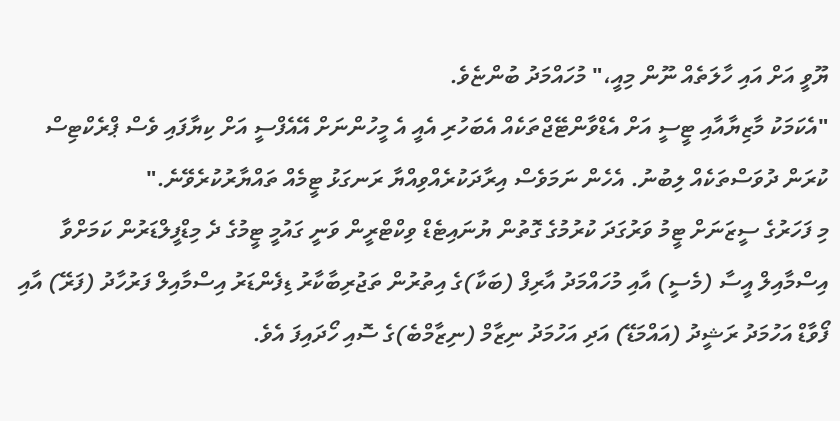ޔޫވީ އަށް އައި ހާލަތެއް ނޫން މިއީ،" މުހައްމަދު ބުންޏެވެ.
"އެކަމަކު މާޒިޔާއާއި ޓީސީ އަށް އެޑްވާންޓޭޖްތަކެއް އެބަހުރި އެއީ އެ މީހުންނަށް އޭއެފްސީ އަށް ކިޔާފައި ވެސް ޕްރެކްޓިސް ކުރަން ދުވަސްތަކެއް ލިބުނު. އެހެން ނަމަވެސް އިރާދަކުރެއްވިއްޔާ ރަނގަޅު ޓީމެއް ތައްޔާރުކުރެވޭނެ."
މި ފަހަރުގެ ސީޒަނަށް ޓީމު ވަރުގަދަ ކުރުމުގެ ގޮތުން ޔުނައިޓެޑް ވިކްޓްރީން ވަނީ ގައުމީ ޓީމުގެ ދެ މިޑްފީލްޑަރުން ކަމަށްވާ އިސްމާއިލް އީސާ (މެސީ) އާއި މުހައްމަދު އާރިފް (ބަކާ)ގެ އިތުރުން ތަޖުރިބާކާރު ޑިފެންޑަރު އިސްމާއިލް ފަރުހާދު (ފަރޭ) އާއި ފޯވާޑް އަހުމަދު ރަޝީދު (އައްމަޑޭ) އަދި އަހުމަދު ނިޒާމް (ނިޒާމްބެ)ގެ ސޮއި ހޯދައިފަ އެވެ.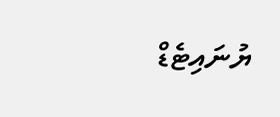ޔުނައިޓެޑް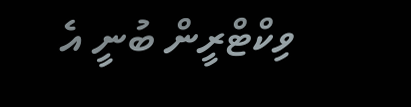ވިކްޓްރީން ބުނީ އެ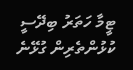ޓީމާ ހަތަރު ބިދޭސީ ކުޅުންތެރިން ގުޅޭނެ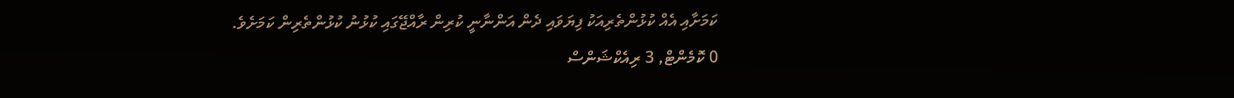ކަމަށާއި އެއް ކުޅުންތެރިއަކު ފިޔަވައި ދެން އަންނާނީ ކުރިން ރާއްޖޭގައި ކުޅުނު ކުޅުންތެރިން ކަމަށެވެ.
0 ކޮމެންޓް, 3 ރިއެކްޝަންސް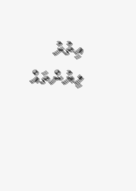އިތުރު ލިޔުންތައް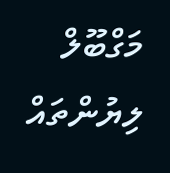މަގްބޫލް ލިޔުންތައް